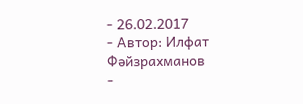- 26.02.2017
- Автор: Илфат Фәйзрахманов
-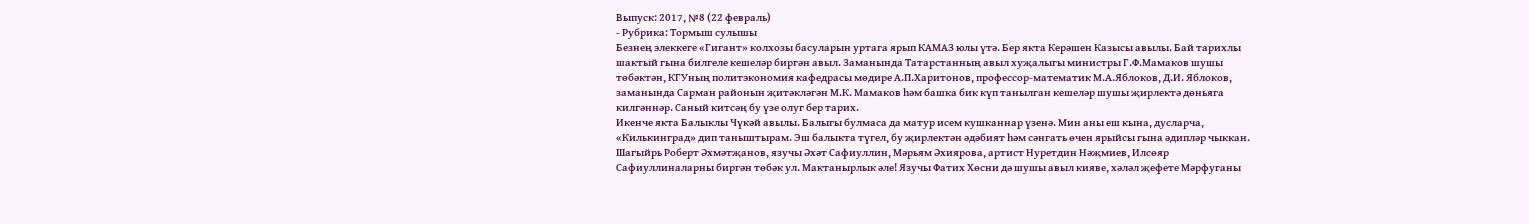Выпуск: 2017, №8 (22 февраль)
- Рубрика: Тормыш сулышы
Безнең элеккеге «Гигант» колхозы басуларын уртага ярып КАМАЗ юлы үтә. Бер якта Керәшен Казысы авылы. Бай тарихлы шактый гына билгеле кешеләр биргән авыл. Заманында Татарстанның авыл хуҗалыгы министры Г.Ф.Мамаков шушы төбәктән, КГУның политэкономия кафедрасы мөдире А.П.Харитонов, профессор-математик М.А.Яблоков, Д.И. Яблоков, заманында Сарман районын җитәкләгән М.К. Мамаков һәм башка бик күп танылган кешеләр шушы җирлектә дөньяга килгәннәр. Саный китсәң бу үзе олуг бер тарих.
Икенче якта Балыклы Чүкәй авылы. Балыгы булмаса да матур исем кушканнар үзенә. Мин аны еш кына, дусларча, «Килькинград» дип таныштырам. Эш балыкта түгел, бу җирлектән әдәбият һәм сәнгать өчен ярыйсы гына әдипләр чыккан. Шагыйрь Роберт Әхмәтҗанов, язучы Әхәт Сафиуллин, Мәрьям Әхиярова, артист Нуретдин Нәҗмиев, Илсөяр Сафиуллиналарны биргән төбәк ул. Мактанырлык әле! Язучы Фатих Хөсни дә шушы авыл кияве, хәләл җефете Мәрфуганы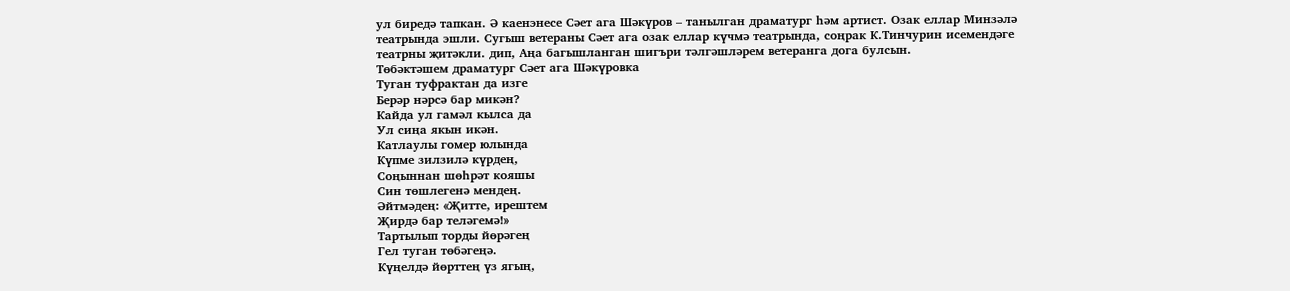ул биредә тапкан. Ә каенэнесе Сәет ага Шәкүров – танылган драматург һәм артист. Озак еллар Минзәлә театрында эшли. Сугыш ветераны Сәет ага озак еллар күчмә театрында, соңрак К.Тинчурин исемендәге театрны җитәкли. дип, Аңа багышланган шигъри тәлгәшләрем ветеранга дога булсын.
Төбәктәшем драматург Сәет ага Шәкүровка
Туган туфрактан да изге
Берәр нәрсә бар микән?
Кайда ул гамәл кылса да
Ул сиңа якын икән.
Катлаулы гомер юлында
Күпме зилзилә күрдең,
Соңыннан шөһрәт кояшы
Син төшлегенә мендең.
Әйтмәдең: «Җитте, ирештем
Җирдә бар теләгемә!»
Тартылып торды йөрәгең
Гел туган төбәгеңә.
Күңелдә йөрттең үз ягың,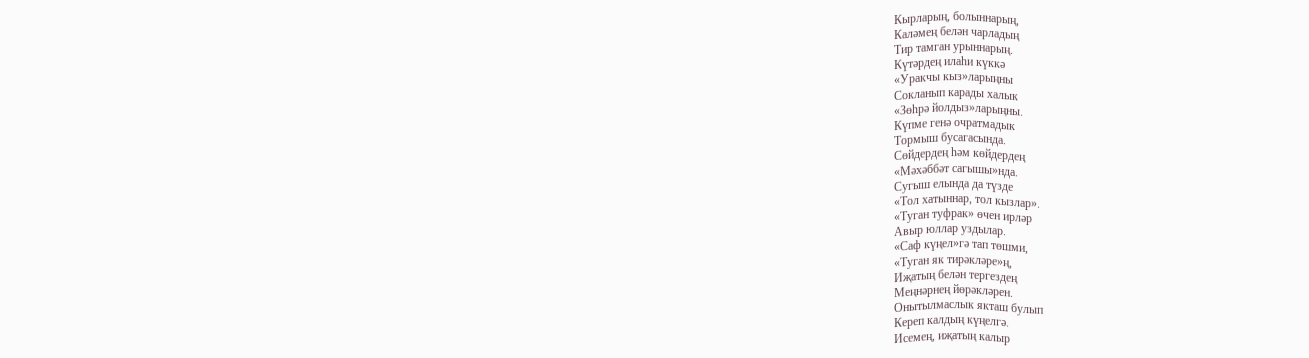Кырларың, болыннарың,
Каләмең белән чарладың
Тир тамган урыннарың.
Күтәрдең илаһи күккә
«Уракчы кыз»ларыңны
Сокланып карады халык
«Зөһрә йолдыз»ларыңны.
Күпме генә очратмадык
Тормыш бусагасында.
Сөйдердең һәм көйдердең
«Мәхәббәт сагышы»нда.
Сугыш елында да түзде
«Тол хатыннар, тол кызлар».
«Туган туфрак» өчен ирләр
Авыр юллар уздылар.
«Саф күңел»гә тап төшми,
«Туган як тирәкләре»ң,
Иҗатың белән тергездең
Меңнәрнең йөрәкләрен.
Онытылмаслык якташ булып
Кереп калдың күңелгә.
Исемең, иҗатың калыр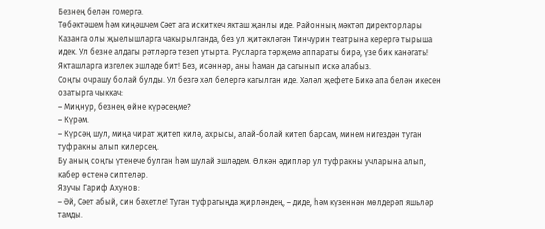Безнең белән гомергә.
Төбәктәшем һәм киңәшчем Сәет ага искиткеч якташ җанлы иде. Районның мәктәп директорлары Казанга олы җыелышларга чакырылганда, без ул җитәкләгән Тинчурин театрына керергә тырыша идек. Ул безне алдагы рәтләргә тезеп утырта. Русларга тәрҗемә аппараты бирә, үзе бик канәгать! Якташларга изгелек эшләде бит! Без, исәннәр, аны һаман да сагынып искә алабыз.
Соңгы очрашу болай булды. Ул безгә хәл белергә кагылган иде. Хәләл җефете Бикә апа белән икесен озатырга чыккач:
– Миңнур, безнең өйне күрәсеңме?
– Күрәм.
– Күрсәң шул, миңа чират җитеп килә, ахрысы, алай-болай китеп барсам, минем нигездән туган туфракны алып килерсең.
Бу аның соңгы үтенече булган һәм шулай эшләдем. Өлкән әдипләр ул туфракны учларына алып, кабер өстенә сиптеләр.
Язучы Гариф Ахунов:
– Әй, Сәет абый, син бәхетле! Туган туфрагыңда җирләндең, – диде, һәм күзеннән мөлдерәп яшьләр тамды.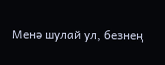Менә шулай ул, безнең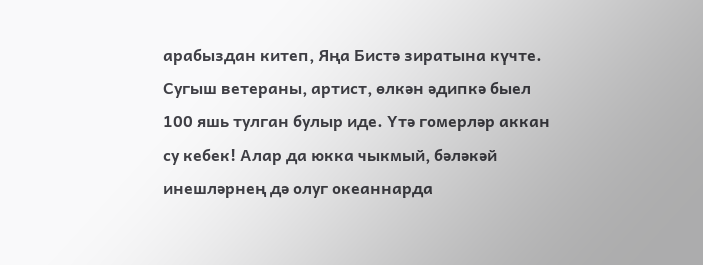арабыздан китеп, Яңа Бистә зиратына күчте.
Сугыш ветераны, артист, өлкән әдипкә быел 100 яшь тулган булыр иде. Үтә гомерләр аккан су кебек! Алар да юкка чыкмый, бәләкәй инешләрнең дә олуг океаннарда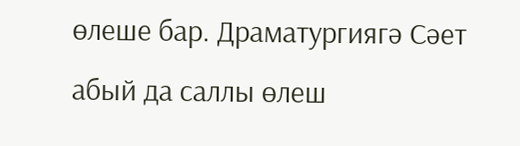өлеше бар. Драматургиягә Сәет абый да саллы өлеш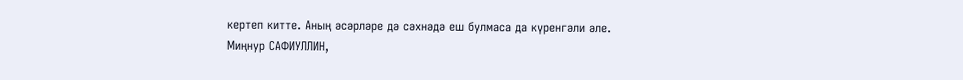кертеп китте. Аның әсәрләре дә сәхнәдә еш булмаса да күренгәли әле.
Миңнур САФИУЛЛИН,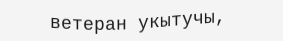ветеран укытучы,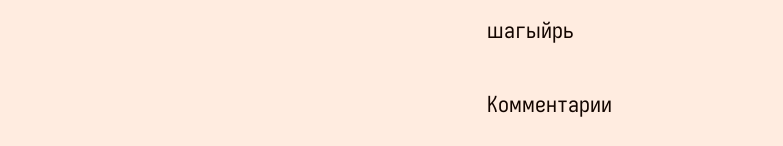шагыйрь

Комментарии